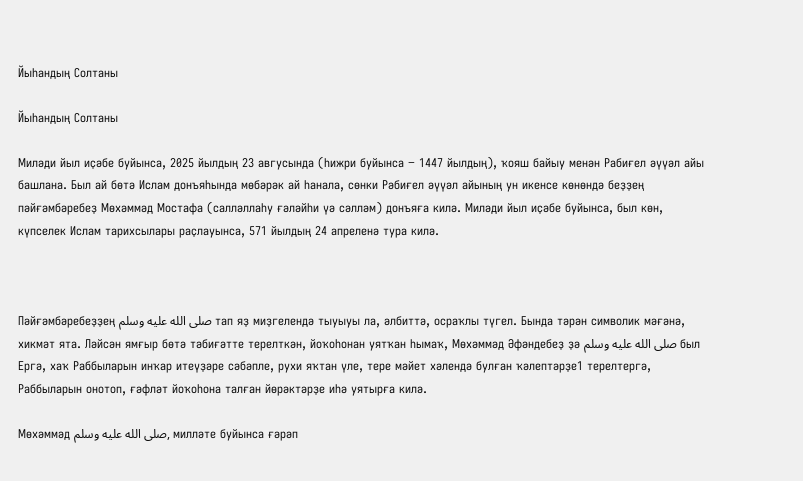Йыһандың Солтаны

Йыһандың Солтаны

Миләди йыл иҫәбе буйынса, 2025 йылдың 23 авгусында (һижри буйынса − 1447 йылдың), ҡояш байыу менән Рабиғел әүүәл айы башлана. Был ай бөтә Ислам донъяһында мөбәрәк ай һанала, сөнки Рәбиғел әүүәл айының ун икенсе көнөндә беҙҙең пәйғәмбәребеҙ Мөхәммәд Мостафа (салләллаһу ғәләйһи үә сәлләм) донъяға килә. Миләди йыл иҫәбе буйынса, был көн, күпселек Ислам тарихсылары раҫлауынса, 571 йылдың 24 апреленә тура килә.



Пәйғәмбәребеҙҙең صلى الله عليه وسلم тап яҙ миҙгелендә тыуыуы ла, әлбиттә, осраҡлы түгел. Бында тәрән символик мәғәнә, хикмәт ята. Ләйсән ямғыр бөтә тәбиғәтте терелткән, йоҡоһонан уятҡан һымаҡ, Мөхәммәд Әфәндебеҙ ҙә صلى الله عليه وسلم был Ергә, хаҡ Раббыларын инҡар итеүҙәре сәбәпле, рухи яҡтан үле, тере мәйет хәлендә булған ҡәлептәрҙе1 терелтергә, Раббыларын онотоп, ғәфләт йоҡоһона талған йөрәктәрҙе иһә уятырға килә.

Мөхәммәд صلى الله عليه وسلم, милләте буйынса ғәрәп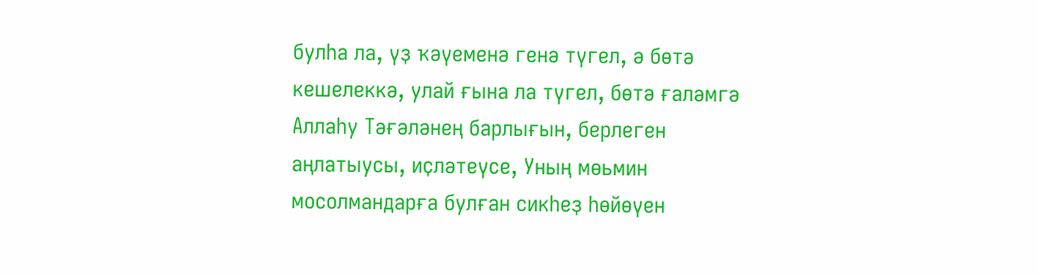булһа ла, үҙ ҡәүеменә генә түгел, ә бөтә кешелеккә, улай ғына ла түгел, бөтә ғаләмгә Аллаһу Тәғәләнең барлығын, берлеген аңлатыусы, иҫләтеүсе, Уның мөьмин мосолмандарға булған сикһеҙ һөйөүен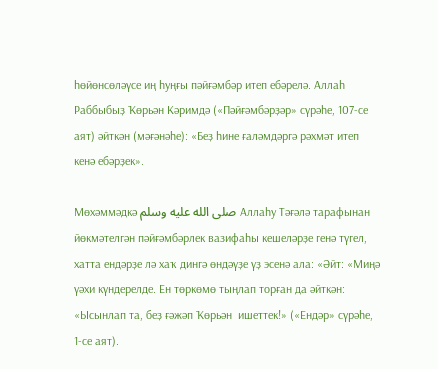һөйөнсөләүсе иң һуңғы пәйғәмбәр итеп ебәрелә. Аллаһ Раббыбыҙ Ҡөрьән Кәримдә («Пәйғәмбәрҙәр» сүрәһе, 107-се аят) әйткән (мәғәнәһе): «Беҙ һине ғаләмдәргә рәхмәт итеп кенә ебәрҙек».

Мөхәммәдкә صلى الله عليه وسلم Аллаһу Тәғәлә тарафынан йөкмәтелгән пәйғәмбәрлек вазифаһы кешеләрҙе генә түгел, хатта ендәрҙе лә хаҡ дингә өндәүҙе үҙ эсенә ала: «Әйт: «Миңә үәхи күндерелде. Ен төркөмө тыңлап торған да әйткән: «Ысынлап та, беҙ ғәжәп Ҡөрьән  ишеттек!» («Ендәр» сүрәһе, 1-се аят).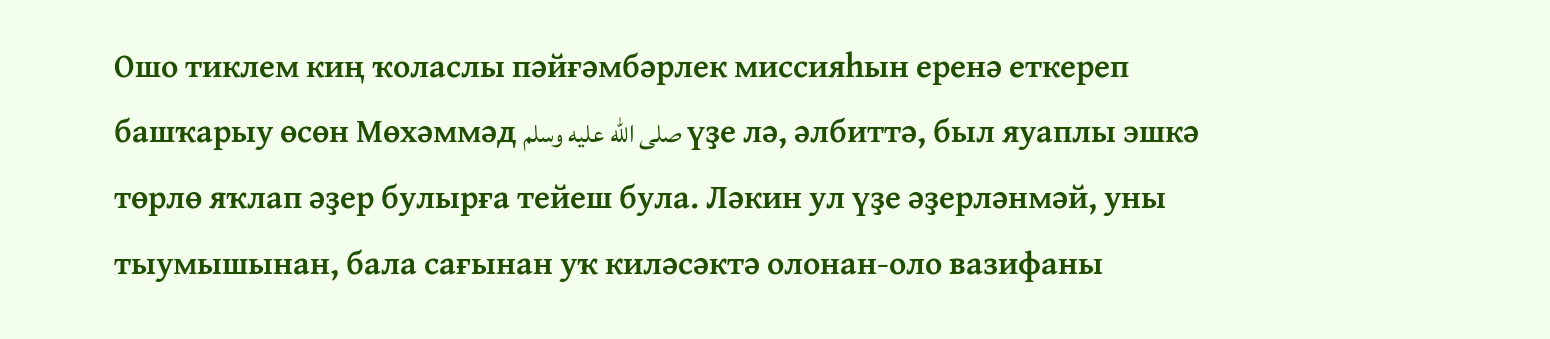Ошо тиклем киң ҡоласлы пәйғәмбәрлек миссияһын еренә еткереп башҡарыу өсөн Мөхәммәд صلى الله عليه وسلم үҙе лә, әлбиттә, был яуаплы эшкә төрлө яҡлап әҙер булырға тейеш була. Ләкин ул үҙе әҙерләнмәй, уны тыумышынан, бала сағынан уҡ киләсәктә олонан-оло вазифаны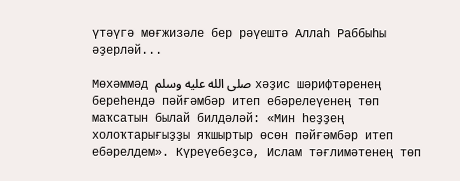үтәүгә мөғжизәле бер рәүештә Аллаһ Раббыһы әҙерләй...

Мөхәммәд صلى الله عليه وسلم хәҙис шәрифтәренең береһендә пәйғәмбәр итеп ебәрелеүенең төп маҡсатын былай билдәләй: «Мин һеҙҙең холоҡтарығыҙҙы яҡшыртыр өсөн пәйғәмбәр итеп ебәрелдем». Күреүебеҙсә, Ислам тәғлимәтенең төп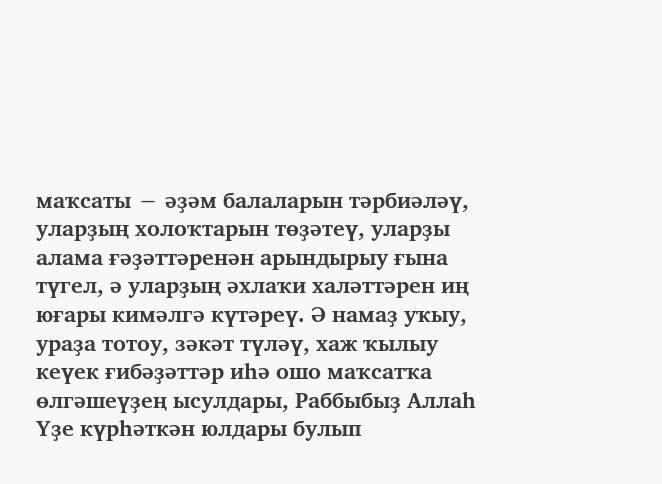маҡсаты − әҙәм балаларын тәрбиәләү, уларҙың холоҡтарын төҙәтеү, уларҙы алама ғәҙәттәренән арындырыу ғына түгел, ә уларҙың әхлаҡи халәттәрен иң юғары кимәлгә күтәреү. Ә намаҙ уҡыу, ураҙа тотоу, зәкәт түләү, хаж ҡылыу кеүек ғибәҙәттәр иһә ошо маҡсатҡа өлгәшеүҙең ысулдары, Раббыбыҙ Аллаһ Үҙе күрһәткән юлдары булып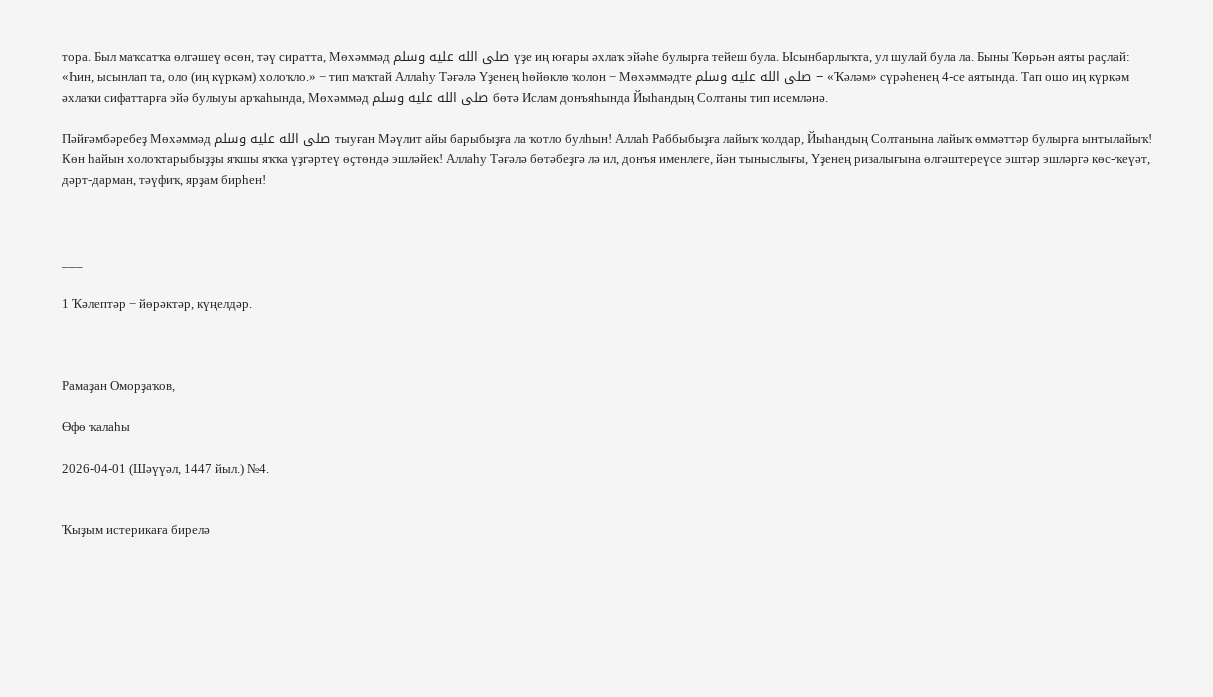тора. Был маҡсатҡа өлгәшеү өсөн, тәү сиратта, Мөхәммәд صلى الله عليه وسلم үҙе иң юғары әхлаҡ эйәһе булырға тейеш була. Ысынбарлыҡта, ул шулай була ла. Быны Ҡөрьән аяты раҫлай: «Һин, ысынлап та, оло (иң күркәм) холоҡло.» − тип маҡтай Аллаһу Тәғәлә Үҙенең һөйөклө ҡолон − Мөхәммәдте صلى الله عليه وسلم − «Ҡәләм» сүрәһенең 4-се аятында. Тап ошо иң күркәм әхлаҡи сифаттарға эйә булыуы арҡаһында, Мөхәммәд صلى الله عليه وسلم бөтә Ислам донъяһында Йыһандың Солтаны тип исемләнә.

Пәйғәмбәребеҙ Мөхәммәд صلى الله عليه وسلم тыуған Мәүлит айы барыбыҙға ла ҡотло булһын! Аллаһ Раббыбыҙға лайыҡ ҡолдар, Йыһандың Солтанына лайыҡ өммәттәр булырға ынтылайыҡ! Көн һайын холоҡтарыбыҙҙы яҡшы яҡҡа үҙгәртеү өҫтөндә эшләйек! Аллаһу Тәғәлә бөтәбеҙгә лә ил, донъя именлеге, йән тыныслығы, Үҙенең ризалығына өлгәштереүсе эштәр эшләргә көс-ҡеүәт, дәрт-дарман, тәүфиҡ, ярҙам бирһен!



___

1 Ҡәлептәр − йөрәктәр, күңелдәр.



Рамаҙан Оморҙаҡов,

Өфө ҡалаһы

2026-04-01 (Шәүүәл, 1447 йыл.) №4.


Ҡыҙым истерикаға бирелә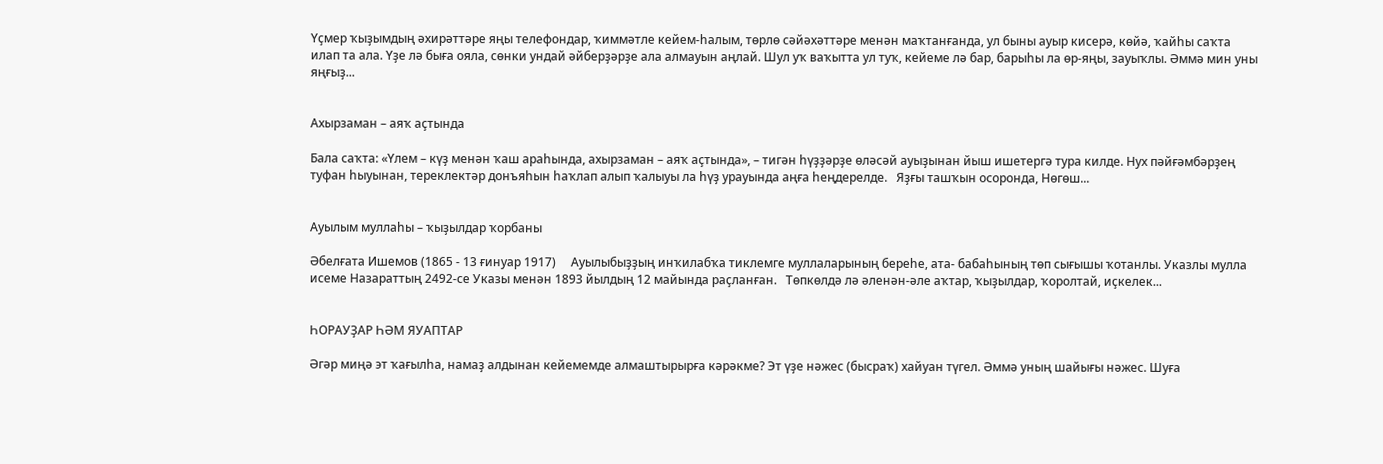Үҫмер ҡыҙымдың әхирәттәре яңы телефондар, ҡиммәтле кейем-һалым, төрлө сәйәхәттәре менән маҡтанғанда, ул быны ауыр кисерә, көйә, ҡайһы саҡта илап та ала. Үҙе лә быға ояла, сөнки ундай әйберҙәрҙе ала алмауын аңлай. Шул уҡ ваҡытта ул туҡ, кейеме лә бар, барыһы ла өр-яңы, зауыҡлы. Әммә мин уны яңғыҙ...


Ахырзаман – аяҡ аҫтында

Бала саҡта: «Үлем – күҙ менән ҡаш араһында, ахырзаман – аяҡ аҫтында», – тигән һүҙҙәрҙе өләсәй ауыҙынан йыш ишетергә тура килде. Нух пәйғәмбәрҙең туфан һыуынан, тереклектәр донъяһын һаҡлап алып ҡалыуы ла һүҙ урауында аңға һеңдерелде.   Яҙғы ташҡын осоронда, Нөгөш...


Ауылым муллаһы – ҡыҙылдар ҡорбаны

Әбелғата Ишемов (1865 - 13 ғинуар 1917)     Ауылыбыҙҙың инҡилабҡа тиклемге муллаларының береһе, ата- бабаһының төп сығышы ҡотанлы. Указлы мулла исеме Назараттың 2492-се Указы менән 1893 йылдың 12 майында раҫланған.   Төпкөлдә лә әленән-әле аҡтар, ҡыҙылдар, ҡоролтай, иҫкелек...


ҺОРАУҘАР ҺӘМ ЯУАПТАР

Әгәр миңә эт ҡағылһа, намаҙ алдынан кейемемде алмаштырырға кәрәкме? Эт үҙе нәжес (бысраҡ) хайуан түгел. Әммә уның шайығы нәжес. Шуға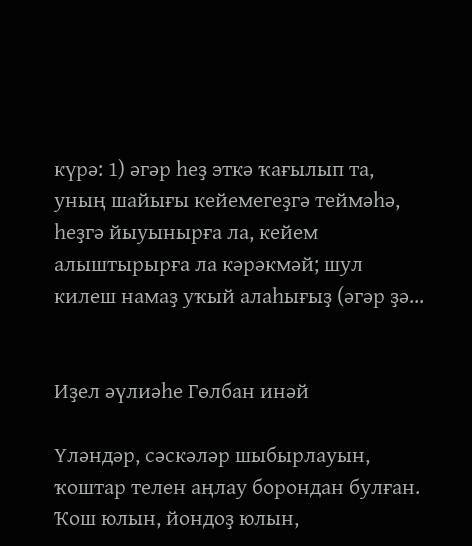күрә: 1) әгәр һеҙ эткә ҡағылып та, уның шайығы кейемегеҙгә теймәһә, һеҙгә йыуынырға ла, кейем алыштырырға ла кәрәкмәй; шул килеш намаҙ уҡый алаһығыҙ (әгәр ҙә...


Иҙел әүлиәһе Гөлбан инәй

Үләндәр, сәскәләр шыбырлауын, ҡоштар телен аңлау борондан булған. Ҡош юлын, йондоҙ юлын,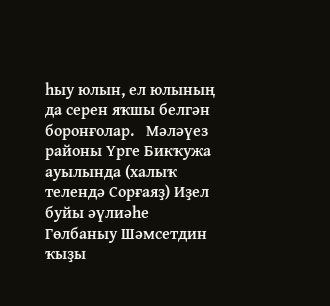һыу юлын, ел юлының да серен яҡшы белгән боронғолар.   Мәләүез районы Үрге Бикҡужа ауылында (халыҡ телендә Сорғаяҙ) Иҙел буйы әүлиәһе Гөлбаныу Шәмсетдин ҡыҙы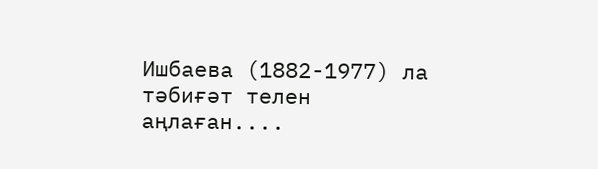Ишбаева (1882-1977) ла тәбиғәт телен аңлаған....